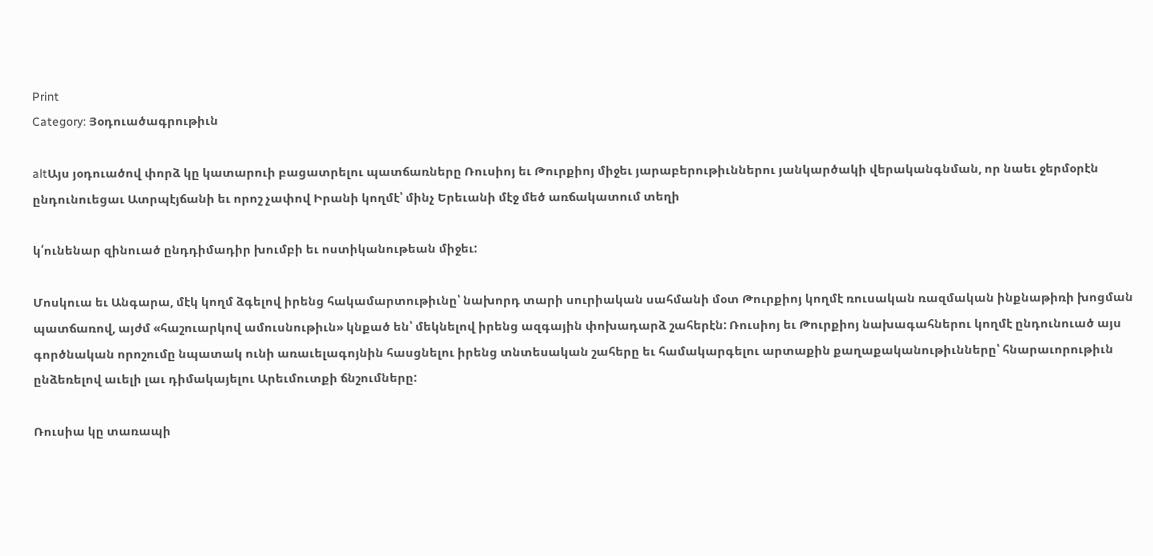Print
Category: Յօդուածագրութիւն

altԱյս յօդուածով փորձ կը կատարուի բացատրելու պատճառները Ռուսիոյ եւ Թուրքիոյ միջեւ յարաբերութիւններու յանկարծակի վերականգնման, որ նաեւ ջերմօրէն ընդունուեցաւ Ատրպէյճանի եւ որոշ չափով Իրանի կողմէ՝ մինչ Երեւանի մէջ մեծ առճակատում տեղի

կ՛ունենար զինուած ընդդիմադիր խումբի եւ ոստիկանութեան միջեւ:

Մոսկուա եւ Անգարա, մէկ կողմ ձգելով իրենց հակամարտութիւնը՝ նախորդ տարի սուրիական սահմանի մօտ Թուրքիոյ կողմէ ռուսական ռազմական ինքնաթիռի խոցման պատճառով, այժմ «հաշուարկով ամուսնութիւն» կնքած են՝ մեկնելով իրենց ազգային փոխադարձ շահերէն: Ռուսիոյ եւ Թուրքիոյ նախագահներու կողմէ ընդունուած այս գործնական որոշումը նպատակ ունի առաւելագոյնին հասցնելու իրենց տնտեսական շահերը եւ համակարգելու արտաքին քաղաքականութիւնները՝ հնարաւորութիւն ընձեռելով աւելի լաւ դիմակայելու Արեւմուտքի ճնշումները:

Ռուսիա կը տառապի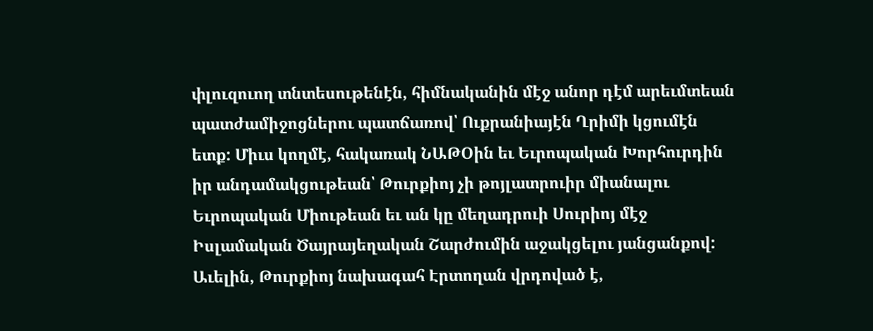փլուզուող տնտեսութենէն, հիմնականին մէջ անոր դէմ արեւմտեան պատժամիջոցներու պատճառով՝ Ուքրանիայէն Ղրիմի կցումէն ետք: Միւս կողմէ, հակառակ ՆԱԹՕին եւ Եւրոպական Խորհուրդին իր անդամակցութեան՝ Թուրքիոյ չի թոյլատրուիր միանալու Եւրոպական Միութեան եւ ան կը մեղադրուի Սուրիոյ մէջ Իսլամական Ծայրայեղական Շարժումին աջակցելու յանցանքով: Աւելին, Թուրքիոյ նախագահ Էրտողան վրդոված է,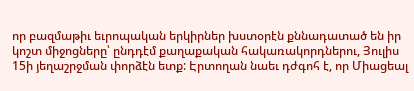որ բազմաթիւ եւրոպական երկիրներ խստօրէն քննադատած են իր կոշտ միջոցները՝ ընդդէմ քաղաքական հակառակորդներու, Յուլիս 15ի յեղաշրջման փորձէն ետք: Էրտողան նաեւ դժգոհ է, որ Միացեալ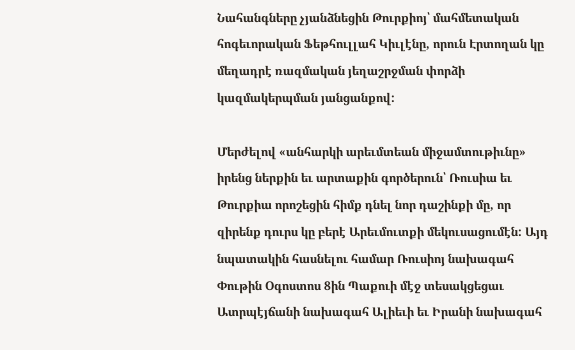Նահանգները չյանձնեցին Թուրքիոյ՝ մահմետական հոգեւորական Ֆեթհուլլահ Կիւլէնը, որուն Էրտողան կը մեղադրէ ռազմական յեղաշրջման փորձի կազմակերպման յանցանքով:

Մերժելով «անհարկի արեւմտեան միջամտութիւնը» իրենց ներքին եւ արտաքին գործերուն՝ Ռուսիա եւ Թուրքիա որոշեցին հիմք դնել նոր դաշինքի մը, որ զիրենք դուրս կը բերէ Արեւմուտքի մեկուսացումէն: Այդ նպատակին հասնելու համար Ռուսիոյ նախագահ Փութին Օգոստոս 8ին Պաքուի մէջ տեսակցեցաւ Ատրպէյճանի նախագահ Ալիեւի եւ Իրանի նախագահ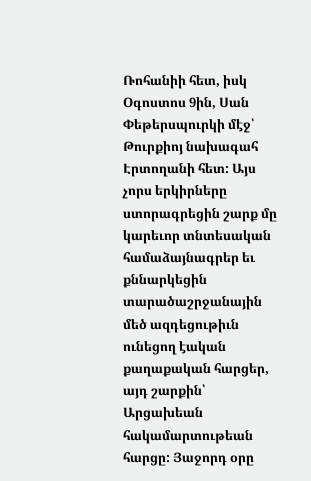Ռոհանիի հետ, իսկ Օգոստոս 9ին, Սան Փեթերսպուրկի մէջ՝ Թուրքիոյ նախագահ Էրտողանի հետ: Այս չորս երկիրները ստորագրեցին շարք մը կարեւոր տնտեսական համաձայնագրեր եւ քննարկեցին տարածաշրջանային մեծ ազդեցութիւն ունեցող էական քաղաքական հարցեր, այդ շարքին՝ Արցախեան հակամարտութեան հարցը: Յաջորդ օրը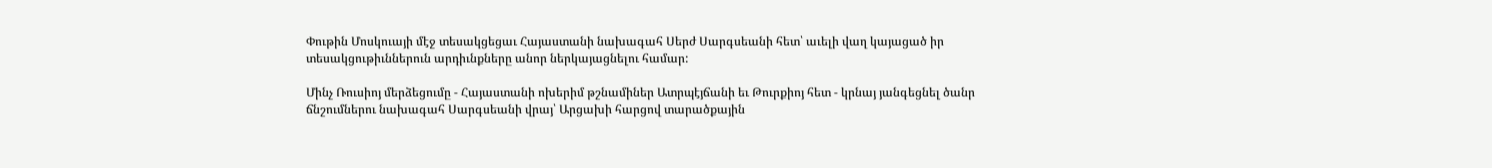Փութին Մոսկուայի մէջ տեսակցեցաւ Հայաստանի նախագահ Սերժ Սարգսեանի հետ՝ աւելի վաղ կայացած իր տեսակցութիւններուն արդիւնքները անոր ներկայացնելու համար:

Մինչ Ռուսիոյ մերձեցումը - Հայաստանի ոխերիմ թշնամիներ Ատրպէյճանի եւ Թուրքիոյ հետ - կրնայ յանգեցնել ծանր ճնշումներու նախագահ Սարգսեանի վրայ՝ Արցախի հարցով տարածքային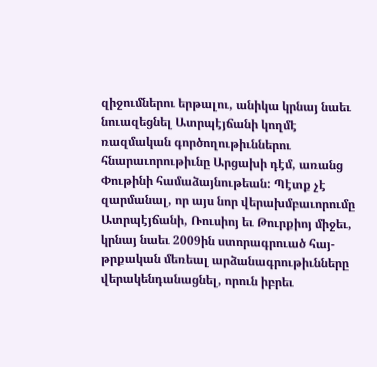զիջումներու երթալու, անիկա կրնայ նաեւ նուազեցնել Ատրպէյճանի կողմէ ռազմական գործողութիւններու հնարաւորութիւնը Արցախի դէմ, առանց Փութինի համաձայնութեան: Պէտք չէ զարմանալ, որ այս նոր վերախմբաւորումը Ատրպէյճանի, Ռուսիոյ եւ Թուրքիոյ միջեւ, կրնայ նաեւ 2009ին ստորագրուած հայ-թրքական մեռեալ արձանագրութիւնները վերակենդանացնել, որուն իբրեւ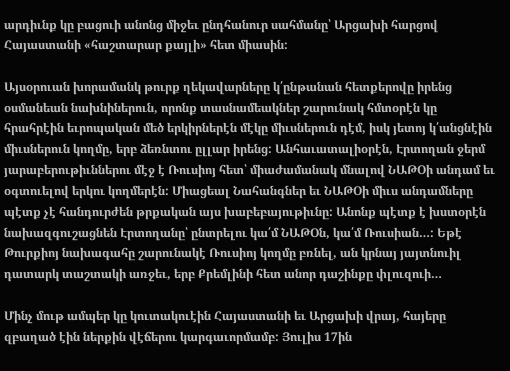արդիւնք կը բացուի անոնց միջեւ ընդհանուր սահմանը՝ Արցախի հարցով Հայաստանի «հաշտարար քայլի» հետ միասին:

Այսօրուան խորամանկ թուրք ղեկավարները կ՛ընթանան հետքերովը իրենց օսմանեան նախնիներուն, որոնք տասնամեակներ շարունակ հմտօրէն կը հրահրէին եւրոպական մեծ երկիրներէն մէկը միւսներուն դէմ, իսկ յետոյ կ՛անցնէին միւսներուն կողմը, երբ ձեռնտու ըլլար իրենց: Անհաւատալիօրէն, Էրտողան ջերմ յարաբերութիւններու մէջ է Ռուսիոյ հետ՝ միաժամանակ մնալով ՆԱԹՕի անդամ եւ օգտուելով երկու կողմերէն: Միացեալ Նահանգներ եւ ՆԱԹՕի միւս անդամները պէտք չէ հանդուրժեն թրքական այս խաբեբայութիւնը: Անոնք պէտք է խստօրէն նախազգուշացնեն Էրտողանը՝ ընտրելու կա՛մ ՆԱԹՕն, կա՛մ Ռուսիան…: Եթէ Թուրքիոյ նախագահը շարունակէ Ռուսիոյ կողմը բռնել, ան կրնայ յայտնուիլ դատարկ տաշտակի առջեւ, երբ Քրեմլինի հետ անոր դաշինքը փլուզուի…

Մինչ մութ ամպեր կը կուտակուէին Հայաստանի եւ Արցախի վրայ, հայերը զբաղած էին ներքին վէճերու կարգաւորմամբ: Յուլիս 17ին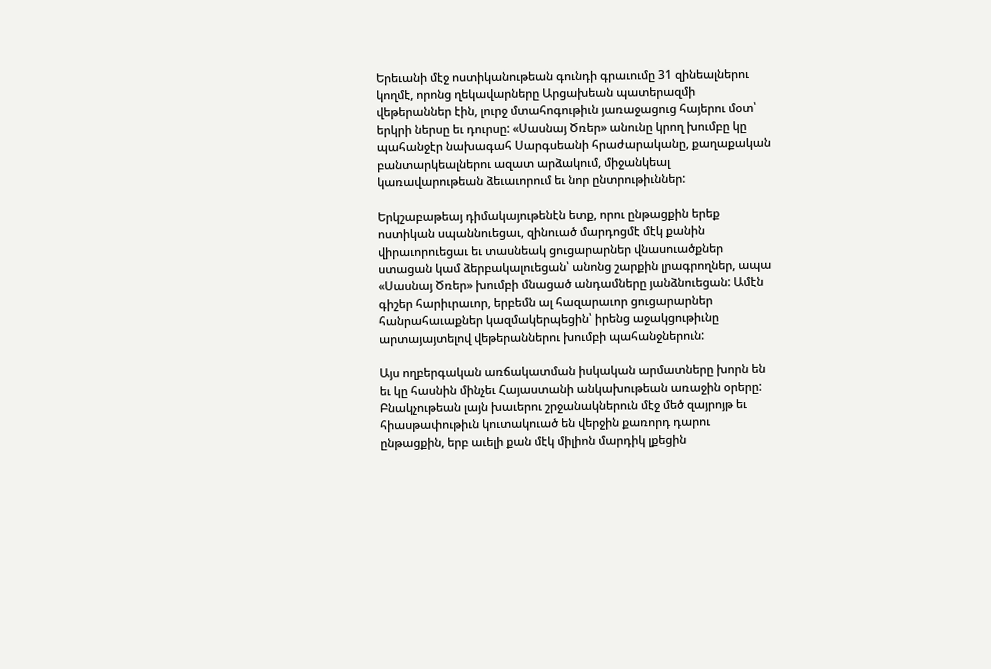Երեւանի մէջ ոստիկանութեան գունդի գրաւումը 31 զինեալներու կողմէ, որոնց ղեկավարները Արցախեան պատերազմի վեթերաններ էին, լուրջ մտահոգութիւն յառաջացուց հայերու մօտ՝ երկրի ներսը եւ դուրսը: «Սասնայ Ծռեր» անունը կրող խումբը կը պահանջէր նախագահ Սարգսեանի հրաժարականը, քաղաքական բանտարկեալներու ազատ արձակում, միջանկեալ կառավարութեան ձեւաւորում եւ նոր ընտրութիւններ:

Երկշաբաթեայ դիմակայութենէն ետք, որու ընթացքին երեք ոստիկան սպաննուեցաւ, զինուած մարդոցմէ մէկ քանին վիրաւորուեցաւ եւ տասնեակ ցուցարարներ վնասուածքներ ստացան կամ ձերբակալուեցան՝ անոնց շարքին լրագրողներ, ապա «Սասնայ Ծռեր» խումբի մնացած անդամները յանձնուեցան: Ամէն գիշեր հարիւրաւոր, երբեմն ալ հազարաւոր ցուցարարներ հանրահաւաքներ կազմակերպեցին՝ իրենց աջակցութիւնը արտայայտելով վեթերաններու խումբի պահանջներուն:

Այս ողբերգական առճակատման իսկական արմատները խորն են եւ կը հասնին մինչեւ Հայաստանի անկախութեան առաջին օրերը: Բնակչութեան լայն խաւերու շրջանակներուն մէջ մեծ զայրոյթ եւ հիասթափութիւն կուտակուած են վերջին քառորդ դարու ընթացքին, երբ աւելի քան մէկ միլիոն մարդիկ լքեցին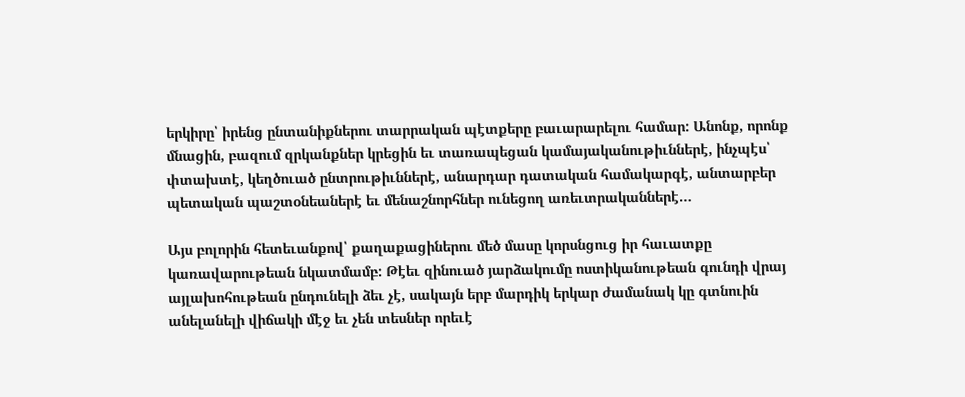երկիրը՝ իրենց ընտանիքներու տարրական պէտքերը բաւարարելու համար: Անոնք, որոնք մնացին, բազում զրկանքներ կրեցին եւ տառապեցան կամայականութիւններէ, ինչպէս՝ փտախտէ, կեղծուած ընտրութիւններէ, անարդար դատական համակարգէ, անտարբեր պետական պաշտօնեաներէ եւ մենաշնորհներ ունեցող առեւտրականներէ…

Այս բոլորին հետեւանքով՝ քաղաքացիներու մեծ մասը կորսնցուց իր հաւատքը կառավարութեան նկատմամբ: Թէեւ զինուած յարձակումը ոստիկանութեան գունդի վրայ այլախոհութեան ընդունելի ձեւ չէ, սակայն երբ մարդիկ երկար ժամանակ կը գտնուին անելանելի վիճակի մէջ եւ չեն տեսներ որեւէ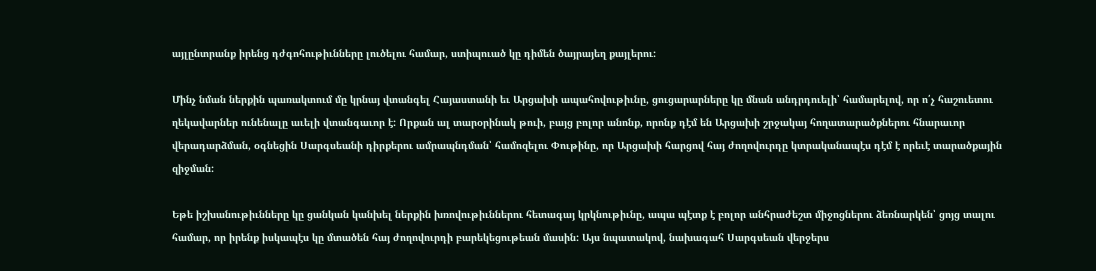այլընտրանք իրենց դժգոհութիւնները լուծելու համար, ստիպուած կը դիմեն ծայրայեղ քայլերու:

Մինչ նման ներքին պառակտում մը կրնայ վտանգել Հայաստանի եւ Արցախի ապահովութիւնը, ցուցարարները կը մնան անդրդուելի՝ համարելով, որ ո՛չ հաշուետու ղեկավարներ ունենալը աւելի վտանգաւոր է: Որքան ալ տարօրինակ թուի, բայց բոլոր անոնք, որոնք դէմ են Արցախի շրջակայ հողատարածքներու հնարաւոր վերադարձման, օգնեցին Սարգսեանի դիրքերու ամրապնդման՝ համոզելու Փութինը, որ Արցախի հարցով հայ ժողովուրդը կտրականապէս դէմ է որեւէ տարածքային զիջման:

Եթե իշխանութիւնները կը ցանկան կանխել ներքին խռովութիւններու հետագայ կրկնութիւնը, ապա պէտք է բոլոր անհրաժեշտ միջոցներու ձեռնարկեն՝ ցոյց տալու համար, որ իրենք իսկապէս կը մտածեն հայ ժողովուրդի բարեկեցութեան մասին: Այս նպատակով, նախագահ Սարգսեան վերջերս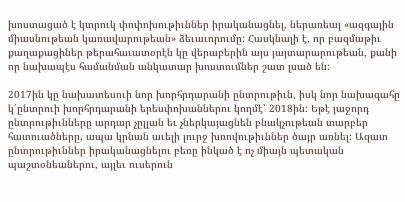խոստացած է կտրուկ փոփոխութիւններ իրականացնել, ներառեալ «ազգային միասնութեան կառավարութեան» ձեւաւորումը: Հասկնալի է, որ բազմաթիւ քաղաքացիներ թերահաւատօրէն կը վերաբերին այս յայտարարութեան, քանի որ նախապէս համանման անկատար խոստումներ շատ լսած են:

2017ին կը նախատեսուի նոր խորհրդարանի ընտրութիւն, իսկ նոր նախագահը կ՛ընտրուի խորհրդարանի երեսփոխաններու կողմէ՝ 2018ին: Եթէ յաջորդ ընտրութիւնները արդար չըլլան եւ չներկայացնեն բնակչութեան տարբեր հատուածները, ապա կրնան աւելի լուրջ խռովութիւններ ծայր առնել: Ազատ ընտրութիւններ իրականացնելու բեռը ինկած է ոչ միայն պետական պաշտօնեաներու, այլեւ ուսերուն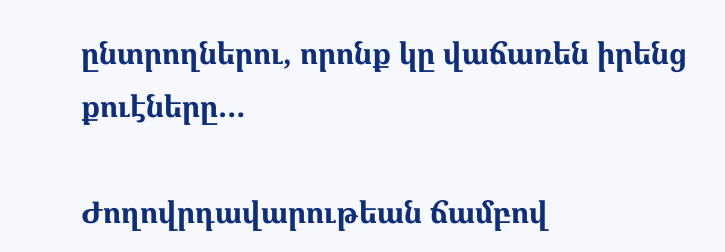ընտրողներու, որոնք կը վաճառեն իրենց քուէները…

Ժողովրդավարութեան ճամբով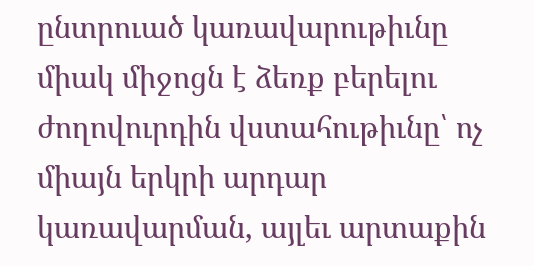ընտրուած կառավարութիւնը միակ միջոցն է ձեռք բերելու ժողովուրդին վստահութիւնը՝ ոչ միայն երկրի արդար կառավարման, այլեւ արտաքին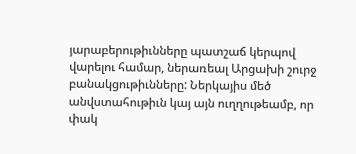յարաբերութիւնները պատշաճ կերպով վարելու համար, ներառեալ Արցախի շուրջ բանակցութիւնները: Ներկայիս մեծ անվստահութիւն կայ այն ուղղութեամբ, որ փակ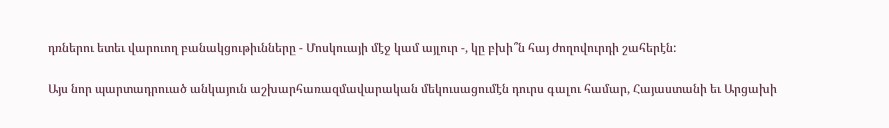դռներու ետեւ վարուող բանակցութիւնները - Մոսկուայի մէջ կամ այլուր -, կը բխի՞ն հայ ժողովուրդի շահերէն:

Այս նոր պարտադրուած անկայուն աշխարհառազմավարական մեկուսացումէն դուրս գալու համար, Հայաստանի եւ Արցախի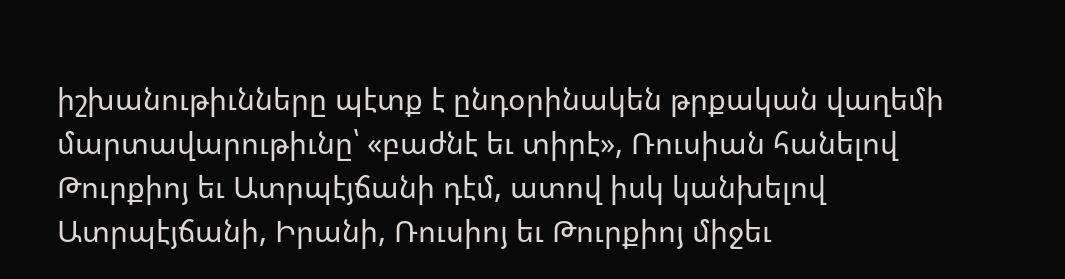իշխանութիւնները պէտք է ընդօրինակեն թրքական վաղեմի մարտավարութիւնը՝ «բաժնէ եւ տիրէ», Ռուսիան հանելով Թուրքիոյ եւ Ատրպէյճանի դէմ, ատով իսկ կանխելով Ատրպէյճանի, Իրանի, Ռուսիոյ եւ Թուրքիոյ միջեւ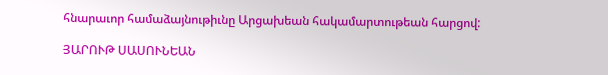հնարաւոր համաձայնութիւնը Արցախեան հակամարտութեան հարցով:

ՅԱՐՈՒԹ ՍԱՍՈՒՆԵԱՆ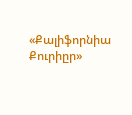«Քալիֆորնիա Քուրիըր»